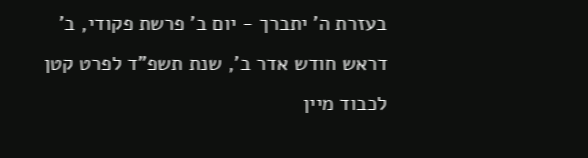בעזרת ה' יתברך - יום ב' פרשת פקודי, ב' דראש חודש אדר ב', שנת תשפ"ד לפרט קטן
לכבוד מיין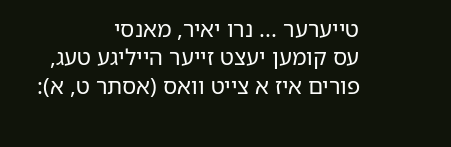טייערער ... נרו יאיר, מאנסי
עס קומען יעצט זייער הייליגע טעג, פורים איז א צייט וואס (אסתר ט, א):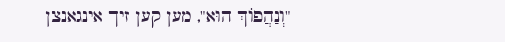"וְנַהֲפוֹךְ הוּא", מען קען זיך אינגאנצן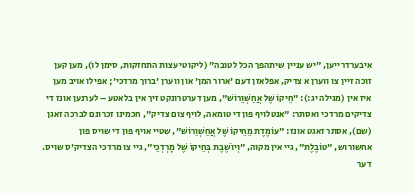איבערדרייען, "יש עניין שיתהפך הכל לטובה" (ליקוטי עצות התחזקות, סימן לו), מען קען זוכה זיין צו ווערן א צדיק, אפלאזן דעם 'ארור המן' און ווערן 'ברוך מרדכי'; אפילו אויב מען איז אין (מגילה יג:): "חֵיקוֹ שֶׁל אֲחַשְׁוֵרוֹשׁ", מען דערטרונקט זיך אין בלאטע – לערנען אונז די צדיקים מרדכי ואסתר: "אנטלויף פון די טומאה, לויף צום צדיק", חכמינו זכרונם לברכה זאגן (שם), אסתר זאגט אונז: "עוֹמֶדֶת מֵחֵיקוֹ שֶׁל אֲחַשְׁוֵרוֹשׁ", שטיי אויף פון די שויס פון אחשורוש, "טוֹבֶלֶת", גיי אין מקוה, "וְיוֹשֶׁבֶת בְּחֵיקוֹ שֶׁל מָרְדְכַי", גיי צו מרדכי הצדיק'ס שויס.
דער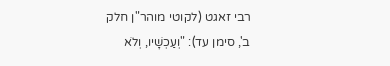רבי זאגט (לקוטי מוהר"ן חלק ב', סימן עד): "וְעַכְשָׁיו, וְלֹא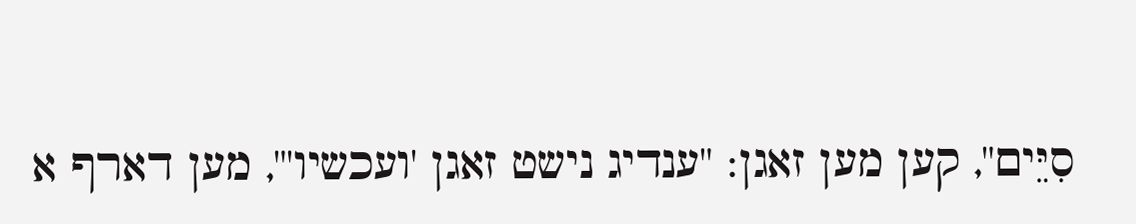סִיֵּים", קען מען זאגן: "ענדיג נישט זאגן 'ועכשיו'", מען דארף א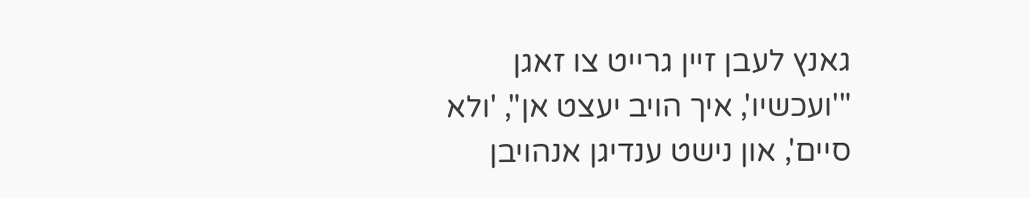גאנץ לעבן זיין גרייט צו זאגן "'ועכשיו', איך הויב יעצט אן", 'ולא סיים', און נישט ענדיגן אנהויבן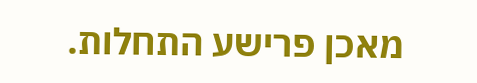מאכן פרישע התחלות.